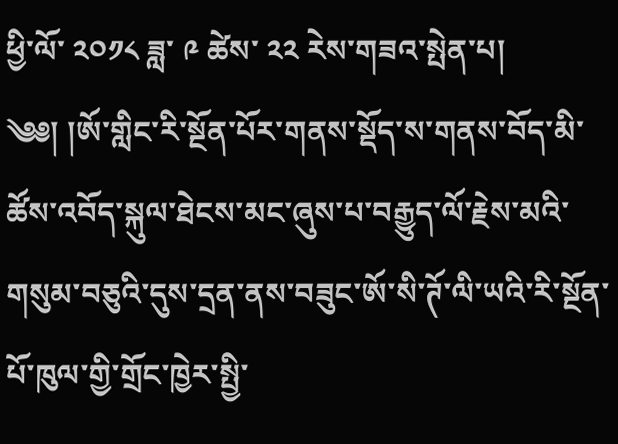ཕྱི་ལོ་ ༢༠༡༨ ཟླ་ ༩ ཚེས་ ༢༢ རེས་གཟའ་སྤེན་པ།
༄༅། །ཨོ་གླིང་རི་སྔོན་པོར་གནས་སྡོད་ས་གནས་བོད་མི་ཚོས་འབོད་སྐུལ་ཐེངས་མང་ཞུས་པ་བརྒྱུད་ལོ་རྗེས་མའི་གསུམ་བཅུའི་དུས་དྲན་ནས་བཟུང་ཨོ་སི་ཊོ་ལི་ཡའི་རི་སྔོན་པོ་ཁུལ་གྱི་གྲོང་ཁྱེར་སྤྱི་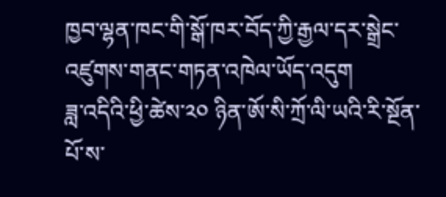ཁྱབ་ལྷན་ཁང་གི་སྒོ་ཁར་བོད་ཀྱི་རྒྱལ་དར་སྒྲེང་འཛུགས་གནང་གཏན་འཁེལ་ཡོད་འདུག
ཟླ་འདིའི་ཕྱི་ཚེས་༢༠ ཉིན་ཨོ་སི་ཀྲོ་ལི་ཡའི་རི་སྔོན་པོ་ས་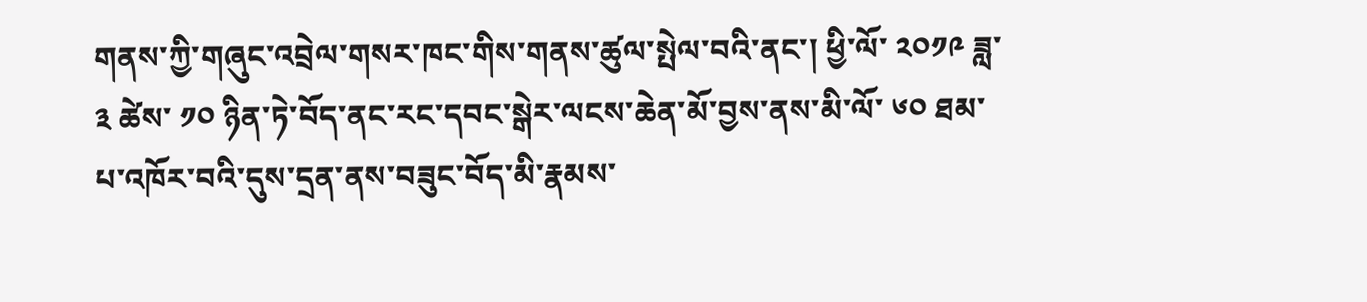གནས་ཀྱི་གཞུང་འབྲེལ་གསར་ཁང་གིས་གནས་ཚུལ་སྤེལ་བའི་ནང་། ཕྱི་ལོ་ ༢༠༡༩ ཟླ་༣ ཚེས་ ༡༠ ཉིན་ཏེ་བོད་ནང་རང་དབང་སྒེར་ལངས་ཆེན་མོ་བྱས་ནས་མི་ལོ་ ༦༠ ཐམ་པ་འཁོར་བའི་དུས་དྲན་ནས་བཟུང་བོད་མི་རྣམས་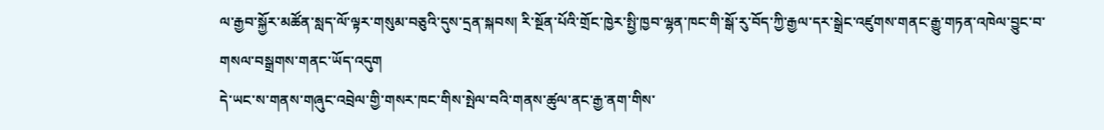ལ་རྒྱབ་སྐྱོར་མཚོན་སླད་ལོ་ལྟར་གསུམ་བཅུའི་དུས་དྲན་སྐབས། རི་སྔོན་པོའི་གྲོང་ཁྱེར་སྤྱི་ཁྱབ་ལྷན་ཁང་གི་སྒོ་རུ་བོད་ཀྱི་རྒྱལ་དར་སྒྲེང་འཛུགས་གནང་རྒྱུ་གཏན་འཁེལ་བྱུང་བ་གསལ་བསྒྲགས་གནང་ཡོད་འདུག
དེ་ཡང་ས་གནས་གཞུང་འབྲེལ་གྱི་གསར་ཁང་གིས་སྤེལ་བའི་གནས་ཚུལ་ནང་རྒྱ་ནག་གིས་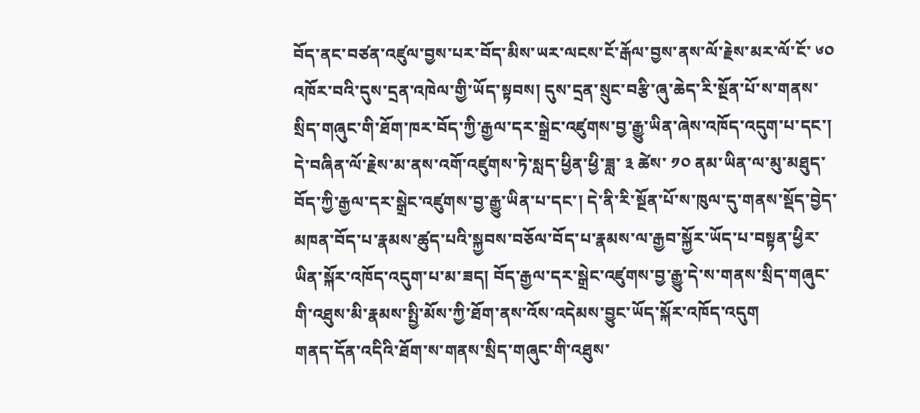བོད་ནང་བཙན་འཛུལ་བྱས་པར་བོད་མིས་ཡར་ལངས་ངོ་རྒོལ་བྱས་ནས་ལོ་རྗེས་མར་ལོ་ངོ་ ༦༠ འཁོར་བའི་དུས་དྲན་འཁེལ་གྱི་ཡོད་སྟབས། དུས་དྲན་སྲུང་བརྩི་ཞུ་ཆེད་རི་སྔོན་པོ་ས་གནས་སྲིད་གཞུང་གི་ཐོག་ཁར་བོད་ཀྱི་རྒྱལ་དར་སྒྲེང་འཛུགས་བྱ་རྒྱུ་ཡིན་ཞེས་འཁོད་འདུག་པ་དང་། དེ་བཞིན་ལོ་རྗེས་མ་ནས་འགོ་འཛུགས་ཏེ་སླད་ཕྱིན་ཕྱི་ཟླ་ ༣ ཚེས་ ༡༠ ནམ་ཡིན་ལ་མུ་མཐུད་བོད་ཀྱི་རྒྱལ་དར་སྒྲེང་འཛུགས་བྱ་རྒྱུ་ཡིན་པ་དང་། དེ་ནི་རི་སྔོན་པོ་ས་ཁུལ་དུ་གནས་སྡོད་བྱེད་མཁན་བོད་པ་རྣམས་ཚུད་པའི་སྐྱབས་བཅོལ་བོད་པ་རྣམས་ལ་རྒྱབ་སྐྱོར་ཡོད་པ་བསྟན་ཕྱིར་ཡིན་སྐོར་འཁོད་འདུག་པ་མ་ཟད། བོད་རྒྱལ་དར་སྒྲེང་འཛུགས་བྱ་རྒྱུ་དེ་ས་གནས་སྲིད་གཞུང་གི་འཐུས་མི་རྣམས་སྤྱི་མོས་ཀྱི་ཐོག་ནས་འོས་འདེམས་བྱུང་ཡོད་སྐོར་འཁོད་འདུག
གནད་དོན་འདིའི་ཐོག་ས་གནས་སྲིད་གཞུང་གི་འཐུས་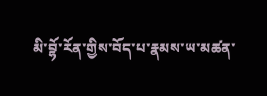མི་བྷོ་རོན་གྱིས་བོད་པ་རྣམས་ཡ་མཚན་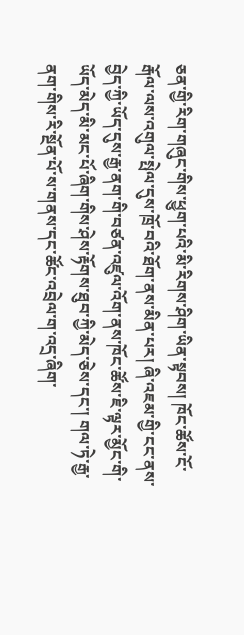ཅན་གྱི་རིག་གཞུང་གིས་ཕྱུག་པའི་མི་རིགས་ཤིག་ཡིན་སྟབས། ཁོང་ཚོས་ངོ་རྒོལ་ལས་འགུལ་སྤེལ་དུས་ཁྲོ་བའི་ཐོག་ནས་མིན་པར། ཞི་འཇམ་གྱི་ངང་ནས་བྱེད་ཀྱི་ཡོད་དུས་རྒྱ་ནག་གི་བཙན་འཛུལ་འོག་ནས་ཁོང་ཚོས་ཇི་ལྟར་མྱོང་གི་ཡོད་མེད་མི་མང་པོ་ཞིག་གིས་ཤེས་རྟོགས་ཐུབ་ཀྱི་མེད་ཅེས་དང་། གལ་ཏེ་རྒྱ་ནག་གིས་རི་སྔོན་པོ་ས་གནས་དང་ཚོང་འབྲེལ་ག་འདྲ་ཞིག་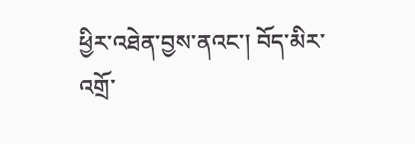ཕྱིར་འཐེན་བྱས་ནའང་། བོད་མིར་འགྲོ་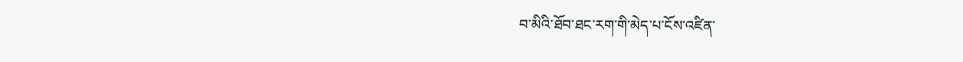བ་མིའི་ཐོབ་ཐང་རག་གི་མེད་པ་ངོས་འཛིན་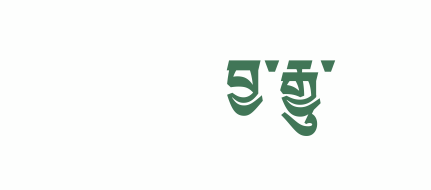བྱ་རྒྱུ་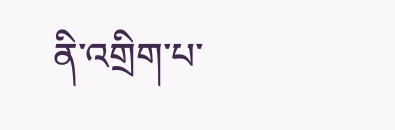ནི་འགྲིག་པ་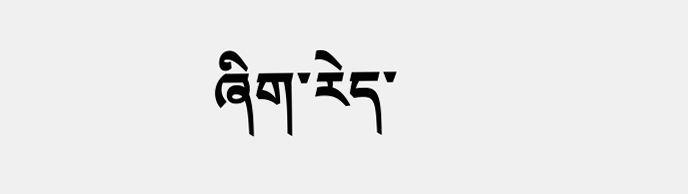ཞིག་རེད་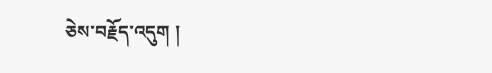ཅེས་བརྗོད་འདུག །